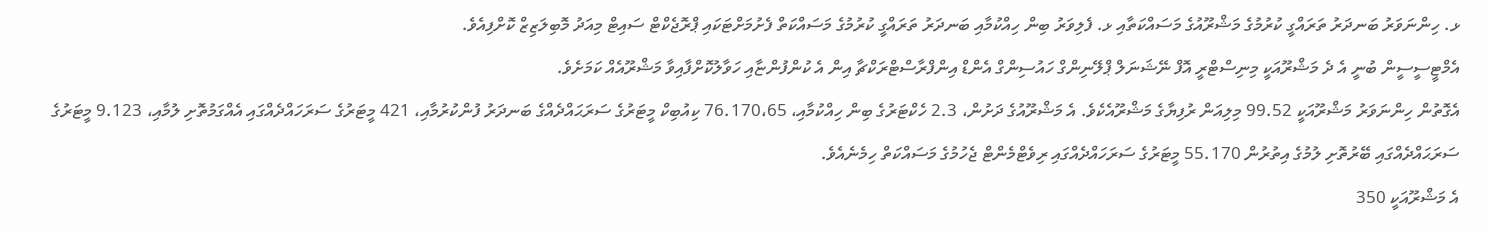ޅ. ހިންނަވަރު ބަނދަރު ތަރައްގީ ކުރުމުގެ މަޝްރޫއުގެ މަސައްކަތާއި ޅ. ފެލިވަރު ބިން ހިއްކުމާއި ބަނދަރު ތަރައްގީ ކުރުމުގެ މަސައްކަތް ފެށުމަށްޓަކައި ޕްރޮޖެކްޓް ސައިޓް މިއަދު މޮބިލަޒިޒް ކޮށްފިއެވެ.
އެމްޓީސީސީން ބުނީ އެ ދެ މަޝްރޫއަކީ މިނިސްޓްރީ އޮފް ނޭޝަނަލް ޕްލޭނިންގް ހައުސިންގް އެންޑް އިންފްރާސްޓްރަކްޗާ އިން އެ ކުންފުންޏާއި ހަވާލުކޮށްފާއިވާ މަޝްރޫއެއް ކަމަށެވެ.
އެގޮތުން ހިންނަވަރު މަޝްރޫއަކީ 99.52 މިލިއަން ރުފިޔާގެ މަޝްރޫއެކެވެ. އެ މަޝްރޫއުގެ ދަށުން، 2.3 ހެކްޓަރުގެ ބިން ހިއްކުމާއި، 76.170،65 ކިއުބިކް މީޓަރުގެ ސަރަޙައްދެއްގެ ބަނދަރު ފުންކުރުމާއި، 421 މީޓަރުގެ ސަރަހައްދެއްގައި އެއްގަމުތޮށި ލުމާއި، 9.123 މީޓަރުގެ ސަރަޙައްދެއްގައި ބޭރުތޮށި ލުމުގެ އިތުރުން 55.170 މީޓަރުގެ ސަރަހައްދެއްގައި ރިވެޓްމެންޓް ޖެހުމުގެ މަސައްކަތް ހިމެނެއެވެ.
އެ މަޝްރޫއަކީ 350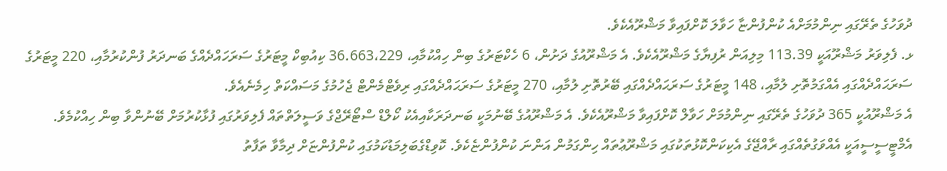ދުވަހުގެ ތެރޭގައި ނިންމުމަށްއެ ކުންފުންޏާ ހަވާލަ ކޮށްފައިވާ މަޝްރޫއެކެވެ.
ޅ. ފެލިވަރު މަޝްރޫއަކީ 113.39 މިލިއަން ރުފިޔާގެ މަޝްރޫއެކެވެ. އެ މަޝްރޫއުގެ ދަށުން، 6 ހެކްޓަރުގެ ބިން ހިއްކުމާއި، 36.663،229 ކިއުބިކް މީޓަރުގެ ސަރަހައްދެއްގެ ބަނދަރު ފުންކުރުމާއި، 220 މީޓަރުގެ ސަރަޙައްދެއްގައި އެއްގަމުތޮށި ލުމާއި، 148 މީޓަރުގެ ސަރަޙައްދެއްގައި ބޭރުތޮށި ލުމާއި، 270 މީޓަރުގެ ސަރަޙައްދެއްގައި ރިވެޓްމެންޓް ޖެހުމުގެ މަސައްކަތް ހިމެނެއެވެ.
އެ މަޝްރޫއުކީ 365 ދުވަހުގެ ތެރޭގައި ނިންމުމަށް ހަވާލް ކޮށްފައިވާ މަޝްރޫއެކެވެ. އެ މަޝްރޫއުގެ ބޭނުމަކީ ބަނދަރަކާއިއެކު ކޯލްޑް ސްޓޯރޭޖްގެ ވަސީލަތްތައް ފެލިވަރުގައި ފުޅާކުރުމަށް ބޭނުންވާ ބިން ހިއްކުމެވެ.
އެމްޓީސީސީއަކީ އެއްވަގުތެއްގައި ރާއްޖޭގެ އެކިކަންކޮޅުތަކުގައި މަޝްރޫޢުތައް ހިންގަމުން އަންނަ ކުންފުންޏެކެވެ. ކޮވިޑްގެބަލިމަޑުކަމުގައި ކުންފުންޏަށް ދިމާވާ ތަފާތު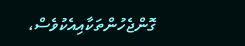ގޮންޖެހުންތަކާއިއެކުވެސް،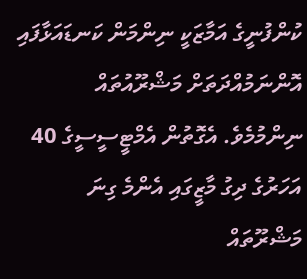ކުންފުނީގެ އަމާޒަކީ ނިންމަން ކަނޑައަޅާފައި އޮންނަމުއްދަތަށް މަޝްރޫއުތައް ނިންމުމެވެ. އެގޮތުން އެމްޓީސީސީގެ 40 އަހަރުގެ ދިގު މާޒީގައި އެންމެ ގިނަ މަޝްރޫތައް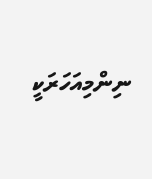ނިންމިއަހަރަކީ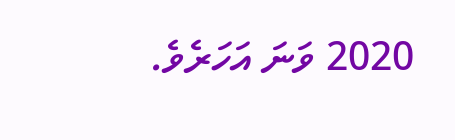2020 ވަނަ އަހަރެވެ.